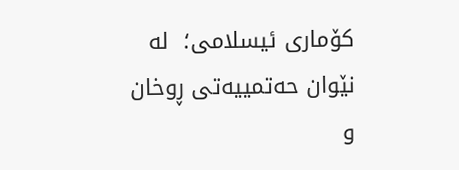کۆماری ئیسلامی؛  لە نێوان حەتمییەتی ڕوخان و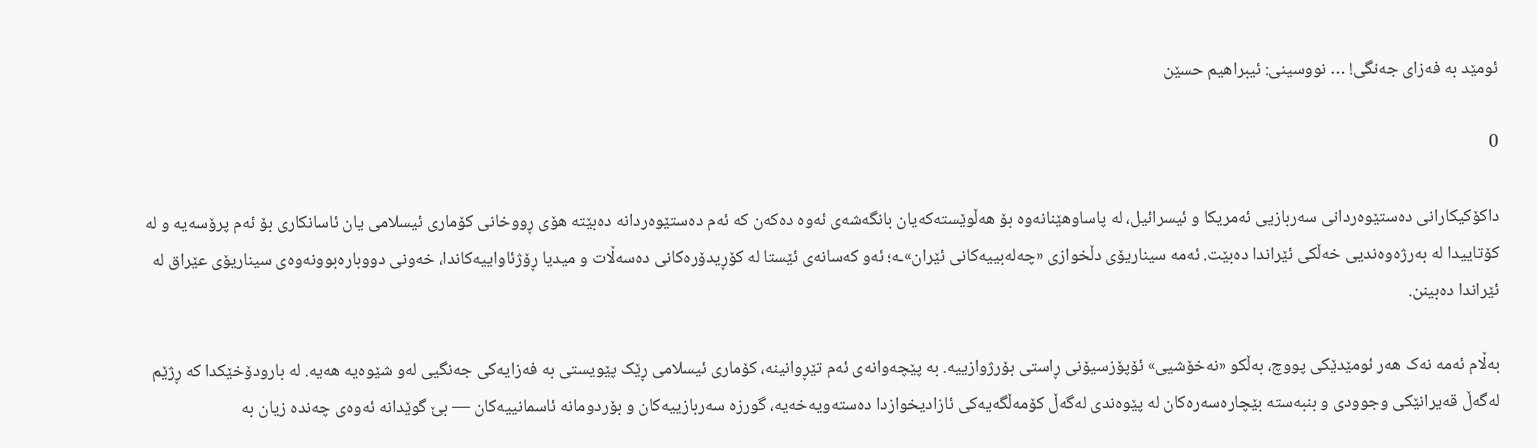ئومێد بە فەزای جەنگی! … نووسینی: ئیبراهیم حسێن

0

داکۆکیکارانی دەستێوەردانی سەربازیی ئەمریکا و ئیسرائیل، لە پاساوهێنانەوە بۆ هەڵوێستەکەیان بانگەشەی ئەوە دەکەن کە ئەم دەستێوەردانە دەبێتە هۆی ڕووخانی کۆماری ئیسلامی یان ئاسانکاری بۆ ئەم پرۆسەیە و لە کۆتاییدا لە بەرژەوەندیی خەڵکی ئێراندا دەبێت. ئەمە سیناریۆی دڵخوازی «چەلەبییەکانی ئێران»ـە؛ ئەو کەسانەی ئێستا لە کۆڕیدۆرەکانی دەسەڵات و میدیا ڕۆژئاواییەکاندا، خەونی دووبارەبوونەوەی سیناریۆی عێراق لە ئێراندا دەبینن.

بەڵام ئەمە نەک هەر ئومێدێکی پووچ، بەڵکو «نەخۆشیی» ئۆپۆزسیۆنی ڕاستی بۆرژوازییە. بە پێچەوانەی ئەم تێڕوانینە، کۆماری ئیسلامی ڕێک پێویستی بە فەزایەکی جەنگیی لەو شێوەیە هەیە. لە بارودۆخێکدا کە ڕژێم لەگەڵ قەیرانێکی وجوودی و بنبەستە بێچارەسەرەکان لە پێوەندی لەگەڵ کۆمەڵگەیەکی ئازادیخوازدا دەستەویەخەیە، گورزە سەربازییەکان و بۆردومانە ئاسمانییەکان — بێ گوێدانە ئەوەی چەندە زیان بە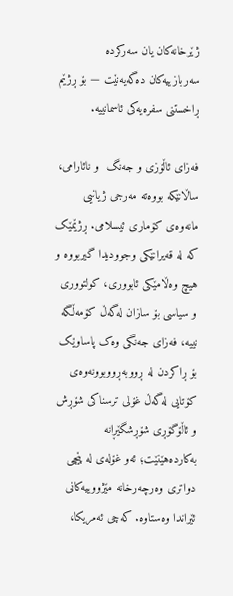ژێرخانەکان یان سەرکردە سەربازییەکان دەگەیەنێت — بۆ ڕژێم ڕاخستنی سفرەیەکی ئاسمانییە.

فەزای ئاڵۆزی و جەنگ  و نائارامی، ساڵانێکە بووەتە مەرجی ژیانیی مانەوەی کۆماری ئیسلامی. ڕژێمێک کە لە قەیرانێکی وجوودیدا گیربووە و هیچ وەڵامێکی ئابووری، کولتووری و سیاسی بۆ سازان لەگەڵ کۆمەڵگە نییە، فەزای جەنگی وەک پاساوێک بۆ ڕاکردن لە ڕووبەڕووبوونەوەی کۆتایی لەگەڵ غۆلی ترسناکی شۆڕش و ئاڵۆگۆڕی شۆڕشگێڕانە بەکاردەهێنێت؛ ئەو غۆلەی لە پێچی دواتری وەرچەرخانە مێژووییەکانی ئێراندا وەستاوە. کەچی ئەمریکا،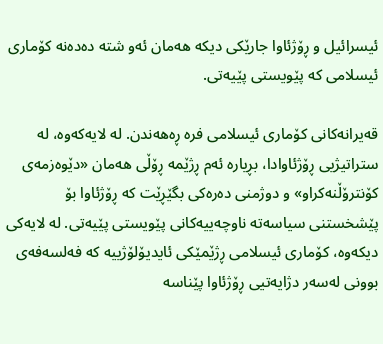ئیسرائیل و ڕۆژئاوا جارێکی دیکە هەمان ئەو شتە دەدەنە کۆماری ئیسلامی کە پێویستی پێیەتی.

قەیرانەکانی کۆماری ئیسلامی فرە ڕەهەندن. لە لایەکەوە، لە ستراتیژیی ڕۆژئاوادا، بڕیارە ئەم ڕژێمە ڕۆڵی هەمان «دێوەزمەی کۆنترۆڵنەکراو» و دوژمنی دەرەکی بگێڕێت کە ڕۆژئاوا بۆ پێشخستنی سیاسەتە ناوچەییەکانی پێویستی پێیەتی. لە لایەکی دیکەوە، کۆماری ئیسلامی ڕژێمێکی ئایدیۆلۆژییە کە فەلسەفەی بوونی لەسەر دژایەتیی ڕۆژئاوا پێناسە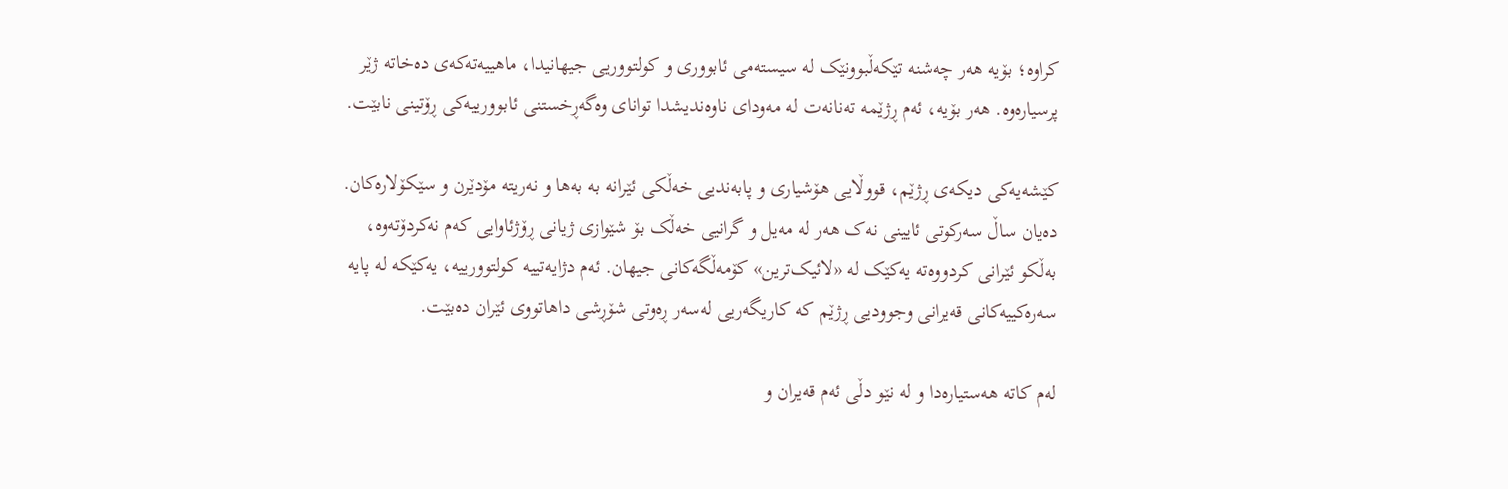کراوە؛ بۆیە هەر چەشنە تێکەڵبوونێک لە سیستەمی ئابووری و کولتووریی جیهانیدا، ماهییەتەکەی دەخاتە ژێر پرسیارەوە. هەر بۆیە، ئەم ڕژێمە تەنانەت لە مەودای ناوەندیشدا توانای وەگەڕخستنی ئابوورییەکی ڕۆتینی نابێت.

کێشەیەکی دیکەی ڕژێم، قووڵایی هۆشیاری و پابەندیی خەڵکی ئێرانە بە بەها و نەریتە مۆدێرن و سێکۆلارەکان. دەیان ساڵ سەرکوتی ئایینی نەک هەر لە مەیل و گرانیی خەڵک بۆ شێوازی ژیانی ڕۆژئاوایی کەم نەکردۆتەوە، بەڵکو ئێرانی کردووەتە یەکێک لە «لائیک‌ترین» کۆمەڵگەکانی جیهان. ئەم دژایەتییە کولتوورییە، یەکێکە لە پایە سەرەکییەکانی قەیرانی وجوودیی ڕژێم کە کاریگەریی لەسەر ڕەوتی شۆڕشی داهاتووی ئێران دەبێت.

لەم کاتە هەستیارەدا و لە نێو دڵی ئەم قەیران و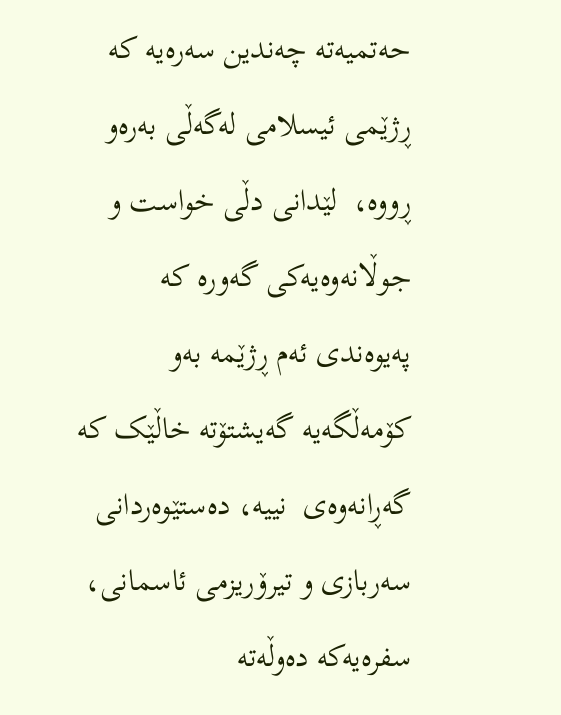حەتمیەتە چەندین سەرەیە کە ڕژێمی ئیسلامی لەگەڵی بەرەو ڕووە،  لێدانی دڵی خواست و جوڵانەوەیەکی گەورە کە پەیوەندی ئەم ڕژێمە بەو کۆمەڵگەیە گەیشتۆتە خاڵێک کە گەڕانەوەی  نییە، دەستێوەردانی سەربازی و تیرۆریزمی ئاسمانی، سفرەیەکە دەوڵەتە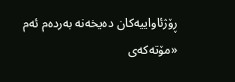ڕۆژئاواییەکان دەیخەنە بەردەم ئەم «مۆتەکەی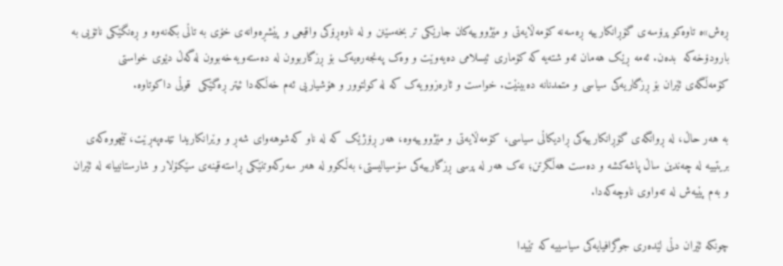ڕەش»ە تاوەکو پرۆسەی گۆڕانکارییە ڕەسەنە کۆمەڵایەتی و مێژووییەکان جارێکی تر بخەسێنن و لە ناوەڕۆکی واقیعی و پێشڕەوانەی خۆی بە تاڵی بکەنەوە و ڕەنگێکی ناتۆیی بە بارودۆخەکە  بدەن. ئەمە ڕێک هەمان ئەو شتەیە کە کۆماری ئیسلامی دەیەوێت و وەک پەنجەرەیەک بۆ ڕزگاربوون لە دەستەویەخەبوون لەگەڵ دێوی خواستی کۆمەڵگەی ئێران بۆ ڕزگاریەکی سیاسی و متمدنانە دەبینێت. خواست و ئارەزوویەک کە لە کولتوور و هۆشیاریی ئەم خەڵکەدا ئیتر ڕەگێکی  قوڵی داکوتاوە.

بە هەر حاڵ، لە ڕوانگەی گۆڕانکارییەکی ڕادیکاڵی سیاسی، کۆمەڵایەتی و مێژووییەوە، هەر ڕۆژێک کە لە ناو کەشوهەوای شەڕ و وێرانکاریدا تێدەپەڕێت، تێچووەکەی بریتییە لە چەندین ساڵ پاشەکشە و دەست هەڵگرتن؛ نەک هەر لە پرسی ڕزگارییەکی سۆسیالیستی، بەڵکوو لە هەر سەرکەوتنێکی ڕاستەقینەی سێکۆلار و شارستانییانە لە ئێران و بەم پێیەش لە تەواوی ناوچەکەدا.

چونکە ئێران دڵی لێدەری جوگرافیایەکی سیاسییە کە تێیدا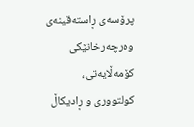پرۆسەی ڕاستەقینەی وەرچەرخانێکی کۆمەڵایەتی، کولتووری و ڕادیکاڵ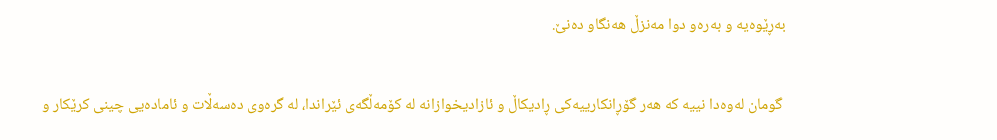بەڕێوەیە و بەرەو دوا مەنزڵ هەنگاو دەنێ.

 گومان لەوەدا نییە کە هەر گۆڕانکارییەکی ڕادیکاڵ و ئازادیخوازانە لە کۆمەڵگەی ئێراندا، لە گرەوی دەسەڵات و ئامادەیی چینی کرێکار و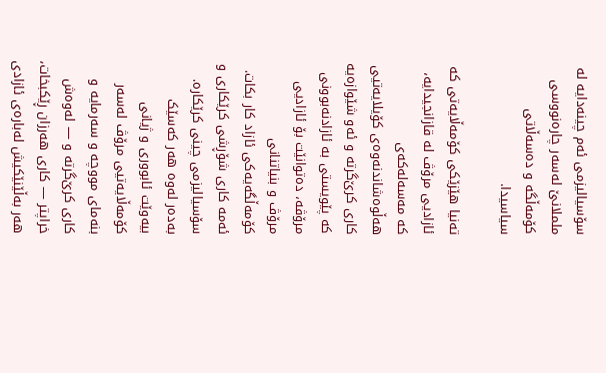سۆسیالیزمی ئەم چینەدایە لە ململانێ لەسەر چارەنووسی کۆمەڵگە و دەسەڵاتی سیاسیدا.

تەنیا هێزێکی کۆمەڵایەتی کە ئازادیی مرۆڤ لە قازانجیدایە، کە مەسەلەکەی هەڵوەشاندنەوەی کۆیلایەتیی کاری کرێ‌گرتە و ئەو شێوازەیە کە پێویستی بە ئازادنەبوونی مرۆڤە، دەتوانێت بۆ ئازادیی مرۆڤ و بنیاتنانی کۆمەڵگەیەکی ئازاد کار بکات. ئەمە کاری شۆڕشی کرێکاری و سۆسیالیزمی چینی کرێکارە. بەدەر لەوە هەر کەسێک بیەوێت ئابووری و ژیانی کۆمەڵایەتیی مرۆڤ لەسەر بنەمای مووچە و سەرمایە و کاری کرێ‌گرتە و — لەوەش خراپتر — کاری هەرزان ڕێکبخات، هەر بەڵێنێکیش لەبارەی ئازادی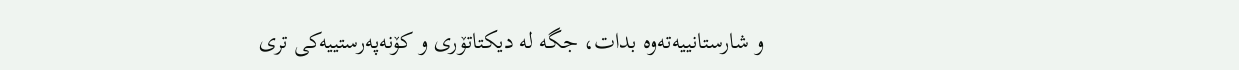و شارستانییەتەوە بدات، جگە لە دیکتاتۆری و کۆنەپەرستییەکی تری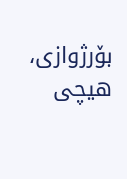بۆرژوازی، هیچی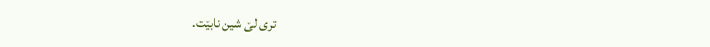تری لێ شین نابێت.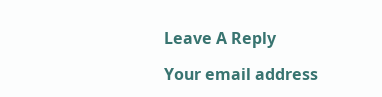Leave A Reply

Your email address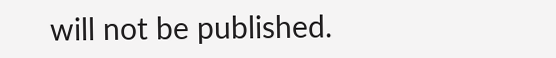will not be published.